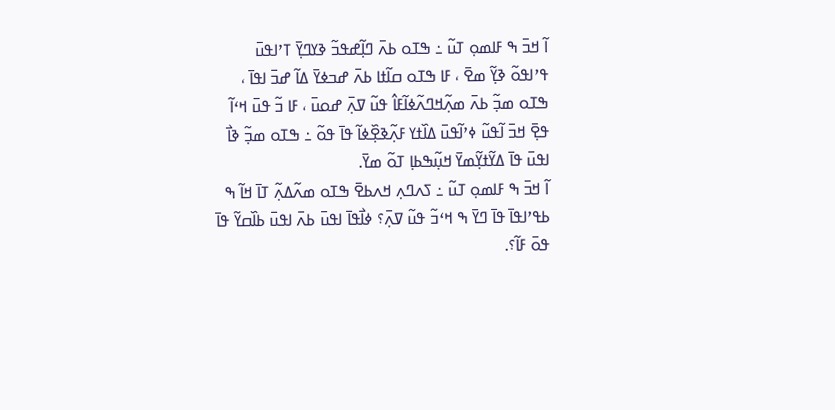ߊ߬ ߞߏ߫ ߒ ߓߊߘߋ߲ ߠߎ߬ ߸ ߒߠߋ ߕߍ߫ ߣߊ߲߬ߝߟߏ߬ ߢߌߣߌ߲߫ ߠߴߊߟߎ߫ ߟߴߊߟߋ߬ ߢߌ߲߬ ߘߐ߫ ، ߓߊ ߒߠߋ ߛߊ߬ߙߊ ߕߍ߫ ߝߏߦߌ߫ ߡߊ߬ ߝߏ߫ ߊߟߊ߫ ، ߒߠߋ ߘߏ߲߬ ߕߍ߫ ߘߍ߲߬ߞߣߍ߬ߦߊ߬ߓߊ߮ ߟߎ߬ ߜߍ߲߫ ߝߋߎ߫ ، ߓߊ ߏ߬ ߟߎ߫ ߞߵߊ߬ ߟߐ߲߫ ߞߏ߫ ߊ߬ߟߎ߬ ߦߴߊ߬ߟߎ߫ ߡߊ߰ߙߌ ߓߍ߲߬ߢߐ߲߰ߦߊ߬ ߟߊ߫ ߟߋ߬ ߸ ߒߠߋ ߘߏ߲߬ ߢߊ߯ ߊߟߎ߫ ߟߊ߫ ߡߌ߬ߙߌ߲߬ߘߌ߫ ߞߎ߲߬ߒߕߊ߲ ߠߋ߬ ߘߌ߫.
ߊ߬ ߞߏ߫ ߒ ߓߊߘߋ߲ ߠߎ߬ ߸ ߖߍߣߍ߲ ߞߍߕߐ߫ ߒߠߋ ߘߍ߬ߡߍ߲߬ ߠߊ߫ ߞߊ߬ ߒ ߕߟߴߊߟߊ߫ ߟߊ߫ ߣߌ߫ ߒ ߞߵߏ߬ ߟߎ߬ ߜߍ߲߫؟ ߦߊ߯ߟߊ߫ ߊߟߎ߫ ߕߍ߫ ߊߟߎ߫ ߕߊ߰ߛߌ߬ ߟߊ߫ ߟߋ߫ ߓߊ߬؟.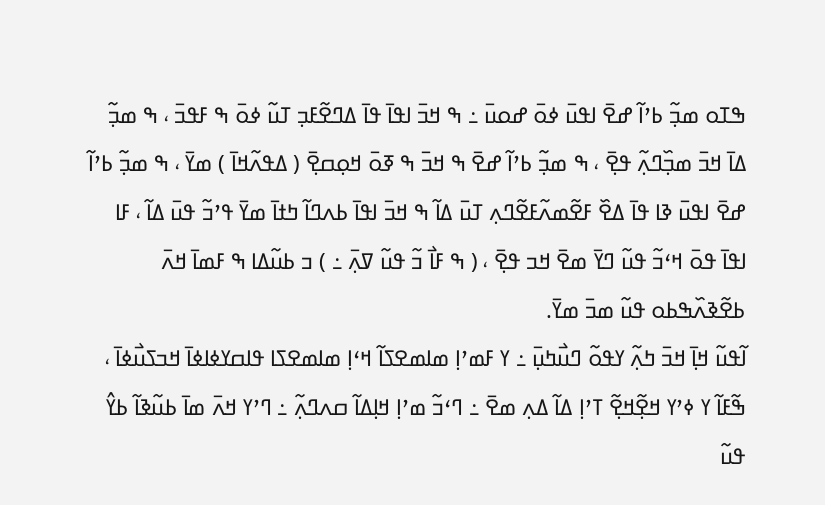ߒߠߋ ߘߏ߲߬ ߕߴߊ߬ ߝߐ߫ ߊߟߎ߫ ߦߋ߫ ߝߋߎ߫ ߸ ߒ ߞߏ߫ ߊߟߊ߫ ߟߊ߫ ߡߣߐ߬ߓߏ߲ ߠߎ߬ ߦߋ߫ ߒ ߓߟߏ߫ ، ߒ ߘߏ߲߬ ߡߊ߫ ߞߏ߫ ߘߏ߲߰ߣߍ߲߬ ߟߐ߲߫ ، ߒ ߘߏ߲߬ ߕߴߊ߬ ߝߐ߫ ߒ ߞߏ߫ ߒ ߧߋ߫ ߞߋ߲ߛߐ߲߫ ( ߡߟߍ߬ߞߊ߫ ) ߘߌ߫ ، ߒ ߘߏ߲߬ ߕߴߊ߬ ߝߐ߫ ߊߟߎ߫ ߢߊ ߟߊ߫ ߡߐ߰ ߓߐ߬ߘߍ߬ߓߐ߬ߣߍ߲ ߠߎ߫ ߡߊ߬ ߒ ߞߏ߫ ߊߟߊ߫ ߕߍߣߊ߬ ߤߙߊ߫ ߘߌ߫ ߟߴߏ߬ ߟߎ߫ ߡߊ߬ ، ߓߊ ߊߟߊ߫ ߟߋ߫ ߞߵߏ߬ ߟߎ߬ ߣߌ߫ ߘߐ߫ ߞߏ ߟߐ߲߫ ، ( ߒ ߓߊ߯ ߏ߬ ߟߎ߬ ߜߍ߲߫ ߸ ) ߏ ߕߎ߬ߡߊ ߒ ߓߘߊ߫ ߞߍ߫ ߕߐ߬ߢߍ߰ߒߕߋ ߟߎ߬ ߘߏ߫ ߘߌ߫.
ߊ߬ߟߎ߬ ߞߊ߲߫ ߞߏ߫ ߤߍ߲߬ ߌߟߋ߬ ߣߎ߯ߤߎ߲߫ ߸ ߌ ߓߘߴߊ߲ ߘߊߘߐߖߊ߬ ߞߵߊ߲ ߘߊߘߐߖߊ ߟߊߛߌߦߊߦߊ߫ ߞߏߖߎ߯ߦߊ߫ ، ߒ߬ߓߊ߬ ߌ ߦߴߌ ߞߐ߲߬ߞߐ߲߬ ߠߴߊ߲ ߡߊ߬ ߡߍ߲ ߘߐ߫ ߸ ߣߵߏ߬ ߘߴߊ߲ ߞߊ߲ߡߊ߬ ߛߍߣߍ߲߬ ߸ ߣߴߌ ߞߍ߫ ߘߊ߫ ߕߎ߬ߢߊ߬ ߕߌ߮ ߟߎ߬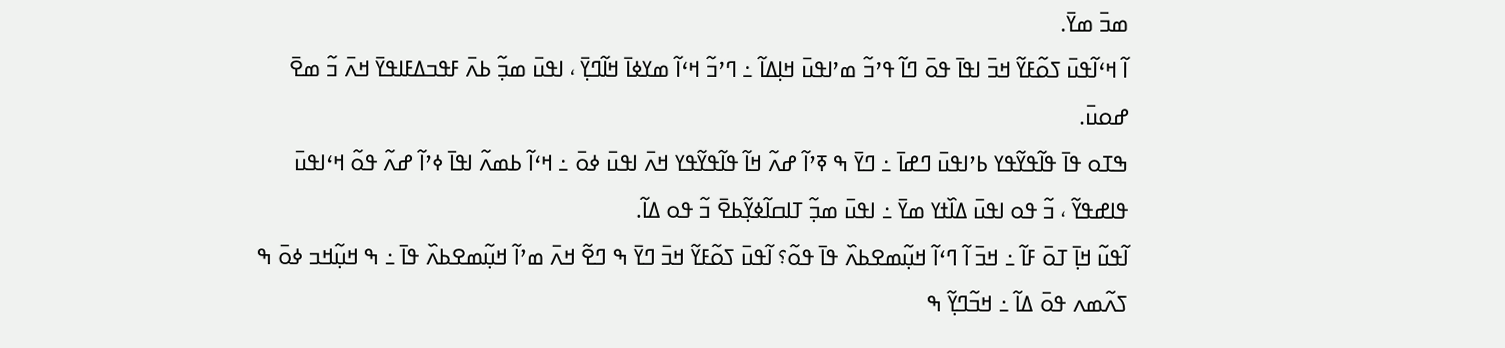ߘߏ߫ ߘߌ߫.
ߊ߬ ߞߵߊ߬ߟߎ߫ ߖߋ߬ߓߌ߬ ߞߏ߫ ߊߟߊ߫ ߟߋ߫ ߣߊ߬ ߟߴߏ߬ ߘߴߊߟߎ߫ ߞߊ߲ߡߊ߬ ߸ ߣߴߏ߬ ߞߵߊ߬ ߘߌߦߊ߫ ߞߊ߬ߣߌ߲߫ ، ߊߟߎ߫ ߘߏ߲߬ ߕߍ߫ ߓߟߏߡߓߊߟߌ߫ ߞߍ߫ ߏ߬ ߘߐ߫ ߝߋߎ߫.
ߒߠߋ ߟߊ߫ ߟߊ߬ߟߌ߬ߟߌ ߕߴߊߟߎ߫ ߣߝߊ߫ ߸ ߣߌ߫ ߒ ߧߴߊ߬ ߝߍ߬ ߞߊ߬ ߟߊ߬ߟߌ߬ߟߌ ߞߍ߫ ߊߟߎ߫ ߦߋ߫ ߸ ߞߵߊ߬ ߕߘߍ߬ ߊߟߊ߫ ߦߴߊ߬ ߝߍ߬ ߟߋ߬ ߞߵߊߟߎ߫ ߟߊߝߟߌ߬ ، ߏ߬ ߟߋ ߊߟߎ߫ ߡߊ߰ߙߌ ߘߌ߫ ߸ ߊߟߎ߫ ߘߏ߲߬ ߠߊߛߊ߬ߦߌ߲߬ߕߐ߫ ߏ߬ ߟߋ ߡߊ߬.
ߊ߬ߟߎ߬ ߞߊ߲߫ ߠߋ߫ ߓߊ߬ ߸ ߞߏ߫ ߊ߬ ߣߵߊ߬ ߞߎ߲߬ߘߐߕߍ߰ ߟߊ߫ ߟߋ߬؟ ߊ߬ߟߎ߫ ߖߋ߬ߓߌ߬ ߞߏ߫ ߣߌ߫ ߒ ߣߐ߬ ߞߍ߫ ߘߴߊ߬ ߞߎ߲߬ߘߐߕߍ߰ ߟߊ߫ ߸ ߒ ߞߎ߲߬ߞߏ ߦߋ߫ ߒ ߖߍ߬ߘߍ ߟߋ߫ ߡߊ߬ ߸ ߞߏ߬ߣߌ߲߬ ߒ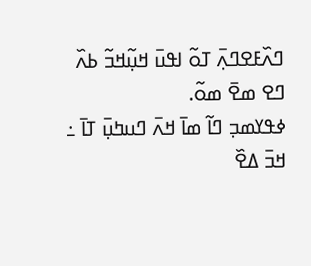ߣߍ߰ߓߐߣߍ߲߫ ߠߋ߬ ߊߟߎ߫ ߞߎ߲߬ߞߏ߬ ߕߍ߰ ߣߐ ߘߐ߫ ߘߋ߬.
ߦߟߌߘߏ߲ ߣߊ߬ ߘߊ߫ ߞߍ߫ ߣߎߤߎ߲߫ ߠߊ߫ ߸ ߞߏ߫ ߡߐ߰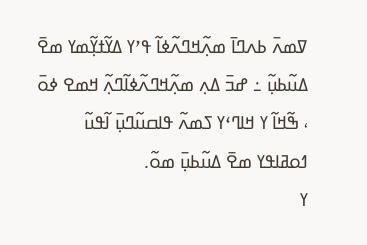ߜߘߍ߫ ߕߍߣߊ߫ ߘߍ߲߬ߞߣߍ߬ߦߊ߬ ߟߴߌ ߡߌ߬ߙߌ߲߬ߘߌ ߘߐ߫ ߡߎ߬ߕߎ߲߬ ߸ ߝߏ߫ ߡߍ߲ ߘߍ߲߬ߞߣߍ߬ߦߊ߬ߣߍ߲߬ ߞߘߐ ߦߋ߫ ، ߒ߬ߞߊ߬ ߌ ߞߊߣߵߌ ߖߘߍ߬ ߟߊߛߎ߬ߣߎ߲߫ ߊ߬ߟߎ߬ ߗߋߥߊߟߌ ߘߐ߫ ߡߎ߬ߕߎ߲߫ ߘߋ߬.
ߌ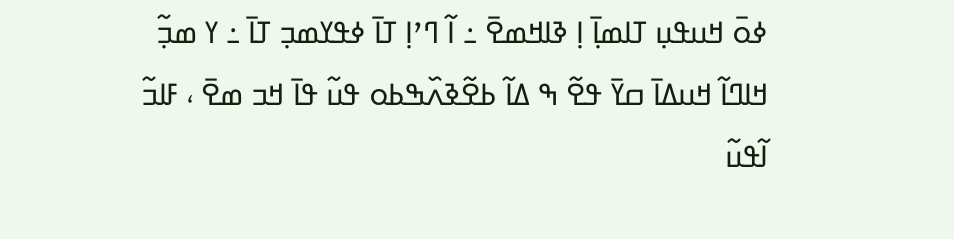ߦߋ߫ ߞߎߟߎ߲ ߠߊߘߊ߲߫ ߊ߲ ߢߊߞߘߐ߫ ߸ ߊ߬ ߣߴߊ߲ ߠߊ߫ ߦߟߌߘߏ߲ ߠߊ߫ ߸ ߌ ߘߏ߲߬ ߞߊߣߊ߬ ߞߎߡߊ߫ ߛߌ߫ ߟߐ߬ ߒ ߡߊ߬ ߕߐ߬ߢߍ߰ߒߕߋ ߟߎ߬ ߟߊ߫ ߞߏ ߘߐ߫ ، ߓߊߏ߬ ߊ߬ߟߎ߬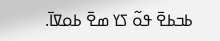ߕߏߕߐ߫ ߟߋ߬ ߖߌ ߘߐ߫ ߕߋߜߊ߫.